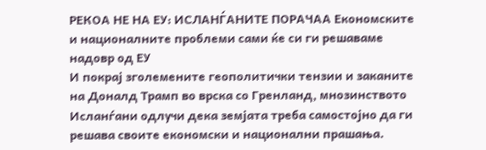РЕКОА НЕ НА ЕУ: ИСЛАНЃАНИТЕ ПОРАЧАА Економските и националните проблеми сами ќе си ги решаваме надовр од ЕУ
И покрај зголемените геополитички тензии и заканите на Доналд Трамп во врска со Гренланд, мнозинството Исланѓани одлучи дека земјата треба самостојно да ги решава своите економски и национални прашања.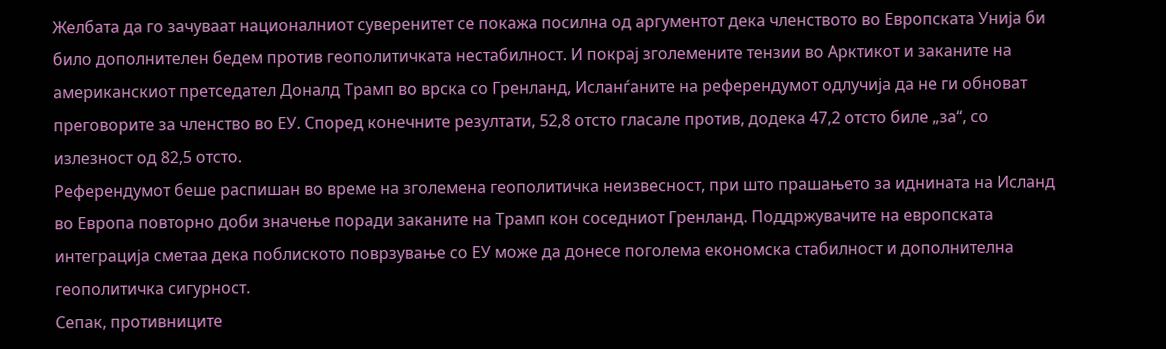Желбата да го зачуваат националниот суверенитет се покажа посилна од аргументот дека членството во Европската Унија би било дополнителен бедем против геополитичката нестабилност. И покрај зголемените тензии во Арктикот и заканите на американскиот претседател Доналд Трамп во врска со Гренланд, Исланѓаните на референдумот одлучија да не ги обноват преговорите за членство во ЕУ. Според конечните резултати, 52,8 отсто гласале против, додека 47,2 отсто биле „за“, со излезност од 82,5 отсто.
Референдумот беше распишан во време на зголемена геополитичка неизвесност, при што прашањето за иднината на Исланд во Европа повторно доби значење поради заканите на Трамп кон соседниот Гренланд. Поддржувачите на европската интеграција сметаа дека поблиското поврзување со ЕУ може да донесе поголема економска стабилност и дополнителна геополитичка сигурност.
Сепак, противниците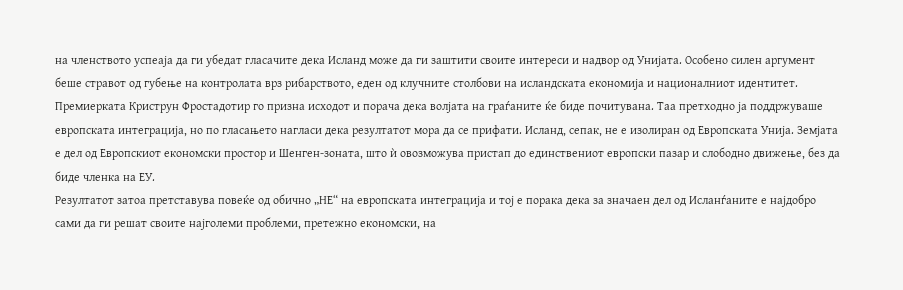на членството успеаја да ги убедат гласачите дека Исланд може да ги заштити своите интереси и надвор од Унијата. Особено силен аргумент беше стравот од губење на контролата врз рибарството, еден од клучните столбови на исландската економија и националниот идентитет.
Премиерката Криструн Фростадотир го призна исходот и порача дека волјата на граѓаните ќе биде почитувана. Таа претходно ја поддржуваше европската интеграција, но по гласањето нагласи дека резултатот мора да се прифати. Исланд, сепак, не е изолиран од Европската Унија. Земјата е дел од Европскиот економски простор и Шенген-зоната, што ѝ овозможува пристап до единствениот европски пазар и слободно движење, без да биде членка на ЕУ.
Резултатот затоа претставува повеќе од обично „НЕ“ на европската интеграција и тој е порака дека за значаен дел од Исланѓаните е најдобро сами да ги решат своите најголеми проблеми, претежно економски, на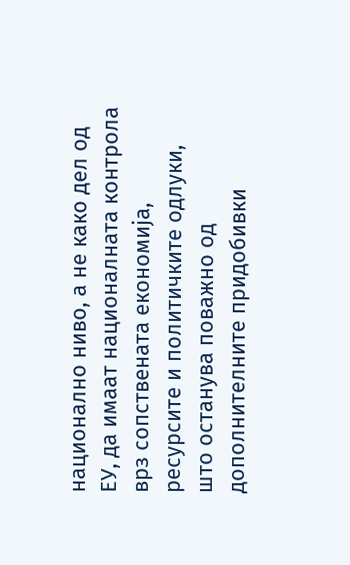национално ниво, а не како дел од ЕУ, да имаат националната контрола врз сопствената економија, ресурсите и политичките одлуки, што останува поважно од дополнителните придобивки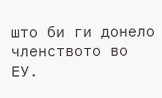што би ги донело членството во ЕУ.